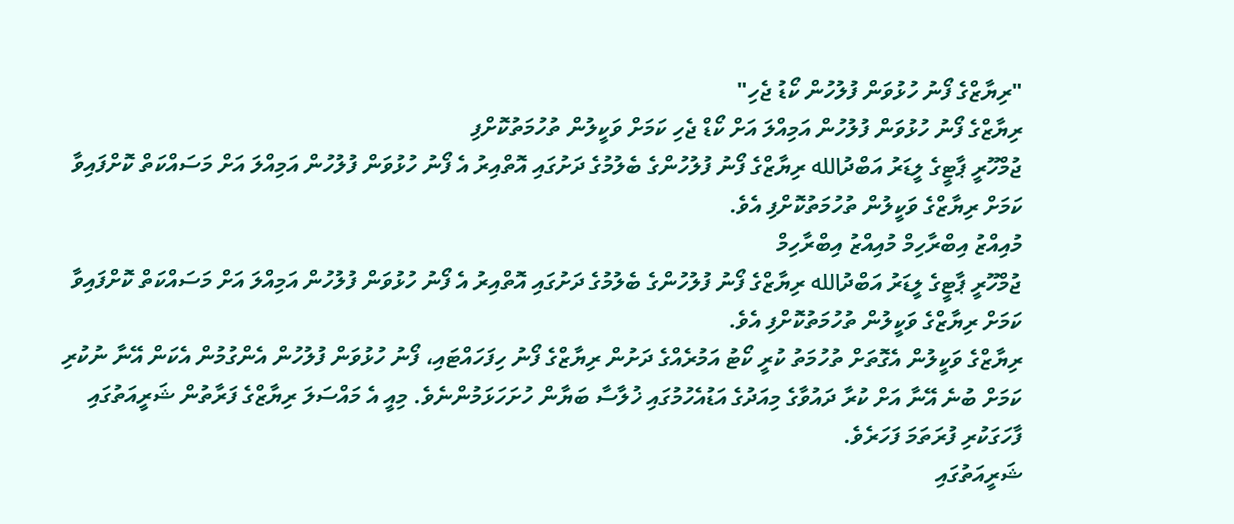"ރިޔާޒްގެ ފޯނު ހުޅުވަން ފުލުހުން ކޯޑު ޖެހި"
ރިޔާޒްގެ ފޯނު ހުޅުވަން ފުލުހުން އަމިއްލަ އަށް ކޯޑް ޖެހި ކަމަށް ވަކީލުން ތުހުމަތުކޮށްފި
ޖުމްހޫރީ ޕާޓީގެ ލީޑަރު އަބްދުالله ރިޔާޒްގެ ފޯނު ފުލުހުންގެ ބެލުމުގެ ދަށުގައި އޮތްއިރު އެ ފޯނު ހުޅުވަން ފުލުހުން އަމިއްލަ އަށް މަސައްކަތް ކޮށްފައިވާ ކަމަށް ރިޔާޒްގެ ވަކީލުން ތުހުމަތުކޮށްފި އެވެ.
މުއިއްޒު އިބްރާހިމް މުއިއްޒު އިބްރާހިމް
ޖުމްހޫރީ ޕާޓީގެ ލީޑަރު އަބްދުالله ރިޔާޒްގެ ފޯނު ފުލުހުންގެ ބެލުމުގެ ދަށުގައި އޮތްއިރު އެ ފޯނު ހުޅުވަން ފުލުހުން އަމިއްލަ އަށް މަސައްކަތް ކޮށްފައިވާ ކަމަށް ރިޔާޒްގެ ވަކީލުން ތުހުމަތުކޮށްފި އެވެ.
ރިޔާޒްގެ ވަކީލުން އެގޮތަށް ތުހުމަތު ކުރީ ކޯޓު އަމުރެއްގެ ދަށުން ރިޔާޒްގެ ފޯނު ހިފަހައްޓައި، ފޯނު ހުޅުވަން ފުލުހުން އެންގުމުން އެކަން އޭނާ ނުކުރި ކަމަށް ބުނެ އޭނާ އަށް ކުރާ ދައުވާގެ މިއަދުގެ އަޑުއެހުމުގައި ޚުލާސާ ބަޔާން ހުށަހަޅަމުންނެވެ. މިއީ އެ މައްސަލަ ރިޔާޒްގެ ފަރާތުން ޝަރީއަތުގައި ފާހަގަކުރި ފުރަތަމަ ފަހަރެވެ.
ޝަރީއަތުގައި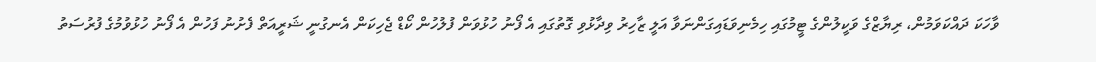ވާހަކަ ދައްކަވަމުން، ރިޔާޒްގެ ވަކީލުންގެ ޓީމުގައި ހިމެނިވަޑައިގަންނަވާ އަލީ ޒާހިރު ވިދާޅުވި ގޮތުގައި އެ ފޯނު ހުޅުވަން ފުލުހުން ކޯޑް ޖެހިކަން އެނގުނީ ޝަރީއަތް ފެށުނު ފަހުން އެ ފޯނު ހުޅުވުމުގެ ފުރުސަތު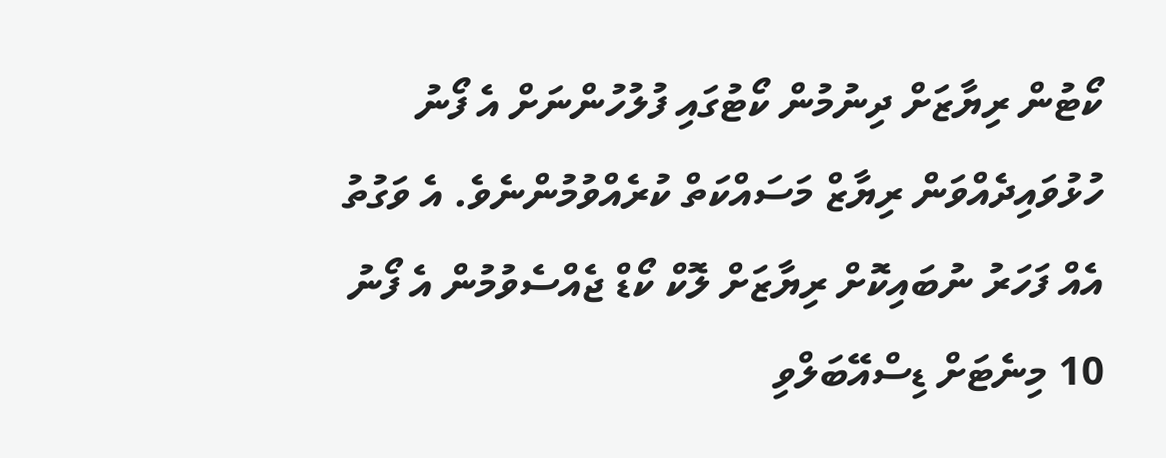ކޯޓުން ރިޔާޒަށް ދިނުމުން ކޯޓުގައި ފުލުހުންނަށް އެ ފޯނު ހުޅުވައިދެއްވަން ރިޔާޒް މަސައްކަތް ކުރެއްވުމުންނެވެ. އެ ވަގުތު އެއް ފަހަރު ނުބައިކޮށް ރިޔާޒަށް ލޮކް ކޯޑް ޖެއްސެވުމުން އެ ފޯނު 10 މިނެޓަށް ޑިސްއޭބަލްވި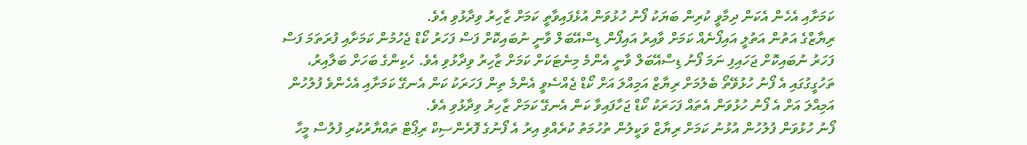ކަމަށާއި އެހެން އެކަން ދިމާވީ ކުރިން ބަޔަކު ފޯނު ހުޅުވަން އުޅެފައިވާތީ ކަމަށް ޒާހިރު ވިދާޅުވި އެވެ.
ރިޔާޒްގެ އަތުން އަތުލީ އައިފޯނެއް ކަމަށް ވާއިރު އައިފޯން ޑިސްއޭބަލް ވާނީ ނުބައިކޮށް ފަސް ފަހަރު ކޯޑް ޖެހުމުން ކަމަށާއި ފުރަތަމަ ފަސް ފަހަރު ނުބައިކޮށް ޖަހައިފި ނަމަ ފޯނު ޑިސްއޭބަލް ވާނީ އެންމެ މިނެޓަކަށް ކަމަށް ޒާހިރު ވިދާޅުވި އެވެ. ހެކިންގެ ބަހަށް ބަލާއިރު، ތަހުގީގުގައި އެ ފޯނު ހުޅުވޭތޯ ބެލުމަށް ރިޔާޒް އަމިއްލަ އަށް ކޯޑް ޖެއްސެވީ އެންމެ ތިން ފަހަރަކު ކަން އެނގޭ ކަމަށާއި އެހެންވެ ފުލުހުން އަމިއްލަ އަށް އެ ފޯނު ހުޅުވަން އެތައް ފަހަރަކު ކޯޑް ޖަހާފައިވާ ކަން އެނގޭ ކަމަށް ޒާހިރު ވިދާޅުވި އެވެ.
ފޯނު ހުޅުވަން ފުލުހުން އުޅުނު ކަމަށް ރިޔާޒް ވަކީލުން ތުހުމަތު ކުރެއްވި އިރު އެ ފޯނުގެ ފޮރެންސިކް ރިޕޯޓް ތައްޔާރުކުރި ފުލުސް މީހާ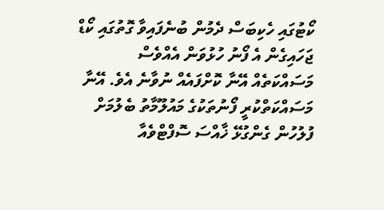ކޯޓުގައި ހެކިބަސް ދެމުން ބުނެފައިވާ ގޮތުގައި ކޯޑް ޖަހައިގެން އެ ފޯނު ހުޅުވަން އެއްވެސް މަސައްކަތެއް އޭނާ ކޮށްފައެއް ނުވާނެ އެވެ. އޭނާ މަސައްކަތްކުރީ ފޯނުތަކުގެ މައުލޫމާތު ބެލުމަށް ފުލުހުން ގެންގުޅޭ ޚާއްސަ ސޮފްޓްވެއާ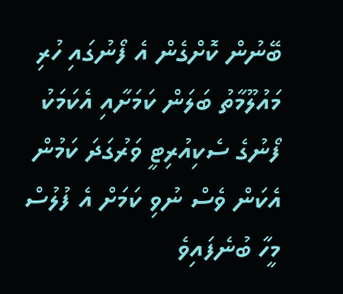ބޭނުން ކޮށްގެން އެ ފޯނުގައި ހުރި މައުލޫމާތު ބަލަން ކަމަށާއި އެކަމަކު ފޯނުގެ ސެކިއުރިޓީ ވަރުގަދަ ކަމުން އެކަން ވެސް ނުވި ކަމަށް އެ ފުލުސް މީހާ ބުނެފައިވެ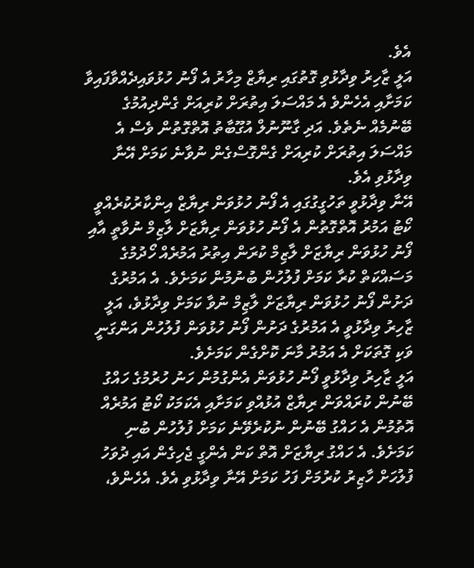އެވެ.
އަލީ ޒާހިރު ވިދާޅުވި ގޮތުގައި ރިޔާޒް މިހާރު އެ ފޯނު ހުޅުވައިދެއްވާފައިވާ ކަމަށާއި އެހެންވެ އެ މައްސަލަ އިތުރަށް ކުރިއަށް ގެންދިއުމުގެ ބޭނުމެއް ނެތެވެ. އަދި ގާނޫނުލް އުގޫބާތު އޮތްގޮތުން ވެސް އެ މައްސަލަ އިތުރަށް ކުރިއަށް ގެންގޮސްގެން ނުވާނެ ކަމަށް އޭނާ ވިދާޅުވި އެވެ.
އޭނާ ވިދާޅުވީ ތަހުގީގުގައި އެ ފޯނު ހުޅުވަން ރިޔާޒް އިންކާރުކުރެއްވީ ކޯޓު އަމުރު އޮތްގޮތުން އެ ފޯނު ހުޅުވަން ރިޔާޒަށް ލާޒިމް ނުވާތީ އާއި ފޯނު ހުޅުވަން ރިޔާޒަށް ލާޒިމް ކުރަން އިތުރު އަމުރެއް ހޯދުމުގެ މަސައްކަތް ކުރާ ކަމަށް ފުލުހުން ބުނުމުން ކަމަށެވެ. އެ އަމުރުގެ ދަށުން ފޯނު ހުޅުވަން ރިޔާޒަށް ލާޒިމް ނުވާ ކަމަށް ވިދާޅުވެ، އަލީ ޒާހިރު ވިދާޅުވީ އެ އަމުރުގެ ދަށުން ފޯނު ހުޅުވަން ފުލުހުން އަންގަނީ ވަކި ގޮތަކަށް އެ އަމުރު މާނަ ކޮށްގެން ކަމަށެވެ.
އަލީ ޒާހިރު ވިދާޅުވީ ފޯނު ހުޅުވަން އެންގުމުން ހަނު ހުރުމުގެ ހައްގު ބޭނުން ކުރައްވަން ރިޔާޒް އުޅުއްވި ކަމަށާއި އެކަމަކު ކޯޓު އަމުރެއް އޮތުމުން އެ ހައްގު ބޭނުން ނުކުރެވޭނެ ކަމަށް ފުލުހުން ބުނި ކަމަށެވެ. އެ ހައްގު ރިޔާޒަށް އޮތް ކަން އެންގީ ޖެހިގެން އައި ދުވަހު ފުލުހަށް ހާޒިރު ކުރުމަށް ފަހު ކަމަށް އޭނާ ވިދާޅުވި އެވެ. އެހެންވެ،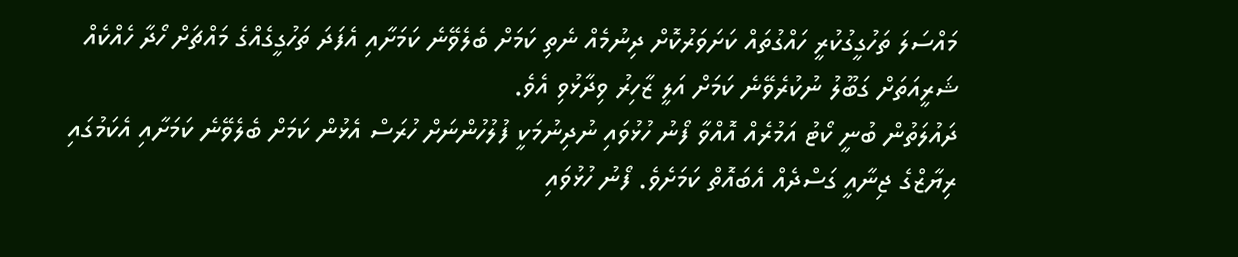މައްސަލަ ތަހުގީގުކުރީ ހައްގުތައް ކަށަވަރުކޮށް ދިނުމެއް ނެތި ކަމަށް ބެލެވޭނެ ކަމަށާއި އެފަދަ ތަހުގީގެއްގެ މައްޗަށް ހޯދާ ހެއްކެއް ޝަރީއަތަށް ގަބޫލު ނުކުރެވޭނެ ކަމަށް އަލީ ޒާހިރު ވިދާޅުވި އެވެ.
ދައުލަތުން ބުނީ ކޯޓު އަމުރެއް އޮއްވާ ފޯނު ހުޅުވައި ނުދިނުމަކީ ފުލުހުންނަށް ހުރަސް އެޅުން ކަމަށް ބެލެވޭނެ ކަމަށާއި އެކަމުގައި ރިޔާޒްގެ ޖިނާއީ ގަސްދެއް އެބައޮތް ކަމަށެވެ. ފޯނު ހުޅުވައި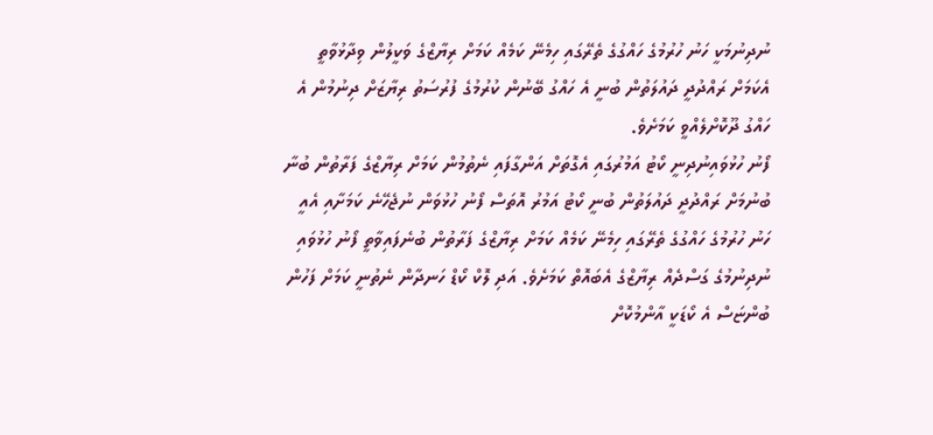ނުދިނުމަކީ ހަނު ހުރުމުގެ ހައްގުގެ ތެރޭގައި ހިމެނޭ ކަމެއް ކަމަށް ރިޔާޒްގެ ވަކީލުން ވިދާޅުވާތީ އެކަމަށް ރައްދުދީ ދައުލަތުން ބުނީ އެ ހައްގު ބޭނުން ކުރުމުގެ ފުރުސަތު ރިޔާޒަށް ދިނުމުން އެ ހައްގު ދޫކޮށްލެއްވީ ކަމަށެވެ.
ފޯނު ހުޅުވައިނުދިނީ ކޯޓު އަމުރުގައި އެގޮތަށް އަންގާފައި ނެތުމުން ކަމަށް ރިޔާޒްގެ ފަރާތުން ބުނާ ބުނުމަށް ރައްދުދީ ދައުލަތުން ބުނީ ކޯޓު އަމުރު އޮތަސް ފޯނު ހުޅުވަން ނުޖެހޭނެ ކަމަށާއި އެއީ ހަނު ހުރުމުގެ ހައްގުގެ ތެރޭގައި ހިމެނޭ ކަމެއް ކަމަށް ރިޔާޒްގެ ފަރާތުން ބުނެފައިވާތީ ފޯނު ހުޅުވައި ނުދިނުމުގެ ގަސްދެއް ރިޔާޒްގެ އެބައޮތް ކަމަށެވެ. އަދި ލޮކް ކޯޑް ހަނދާން ނެތުނީ ކަމަށް ފަހުން ބުންޏަސް އެ ކޯޑަކީ އާންމުކޮށް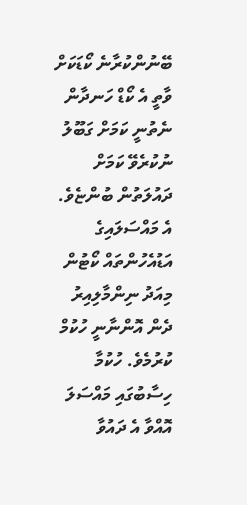ބޭނުންކުރާނެ ކޯޑަކަށް ވާތީ އެ ކޯޑް ހަނދާން ނެތުނީ ކަމަށް ގަބޫލު ނުކުރެވޭ ކަމަށް ދައުލަތުން ބުންޏެވެ.
އެ މައްސަލައިގެ އަޑުއެހުންތައް ކޯޓުން މިއަދު ނިންމާލިއިރު ދެން އޮންނާނީ ހުކުމް ކުރުމެވެ. ހުކުމާ ހިސާބުގައި މައްސަލަ އޮއްވާ އެ ދައުވާ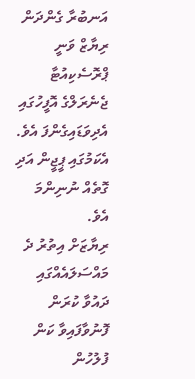އަނބުރާ ގެންދަން ރިޔާޒް ވަނީ ޕްރޮސެކިއުޓާ ޖެނެރަލްގެ އޮފީހުގައި އެދިވަޑައިގެންފަ އެވެ. އެކަމުގައި ޕީޖީން އަދި ގޮތެއް ނުނިންމަ އެވެ.
ރިޔާޒަށް އިތުރު ދެ މައްސަލައެއްގައި ދައުވާ ކުރަން ފޮނުވާފައިވާ ކަން ފުލުހުން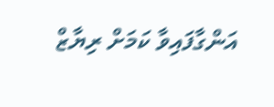އަންގާފައިވާ ކަމަށް ރިޔާޒް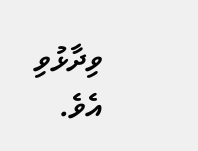ވިދާޅުވި އެވެ.